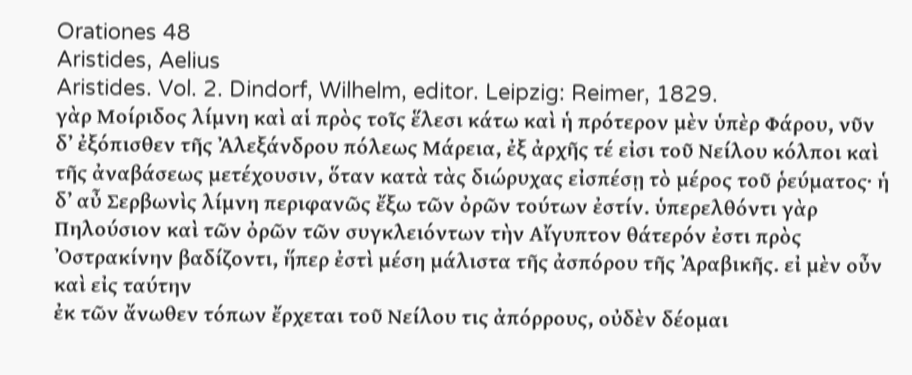Orationes 48
Aristides, Aelius
Aristides. Vol. 2. Dindorf, Wilhelm, editor. Leipzig: Reimer, 1829.
γὰρ Μοίριδος λίμνη καὶ αἱ πρὸς τοῖς ἕλεσι κάτω καὶ ἡ πρότερον μὲν ὑπὲρ Φάρου, νῦν δʼ ἐξόπισθεν τῆς Ἀλεξάνδρου πόλεως Μάρεια, ἐξ ἀρχῆς τέ εἰσι τοῦ Νείλου κόλποι καὶ τῆς ἀναβάσεως μετέχουσιν, ὅταν κατὰ τὰς διώρυχας εἰσπέσῃ τὸ μέρος τοῦ ῥεύματος· ἡ δʼ αὖ Σερβωνὶς λίμνη περιφανῶς ἔξω τῶν ὀρῶν τούτων ἐστίν. ὑπερελθόντι γὰρ Πηλούσιον καὶ τῶν ὀρῶν τῶν συγκλειόντων τὴν Αἴγυπτον θάτερόν ἐστι πρὸς Ὀστρακίνην βαδίζοντι, ἥπερ ἐστὶ μέση μάλιστα τῆς ἀσπόρου τῆς Ἀραβικῆς. εἰ μὲν οὖν καὶ εἰς ταύτην
ἐκ τῶν ἄνωθεν τόπων ἔρχεται τοῦ Νείλου τις ἀπόρρους, οὐδὲν δέομαι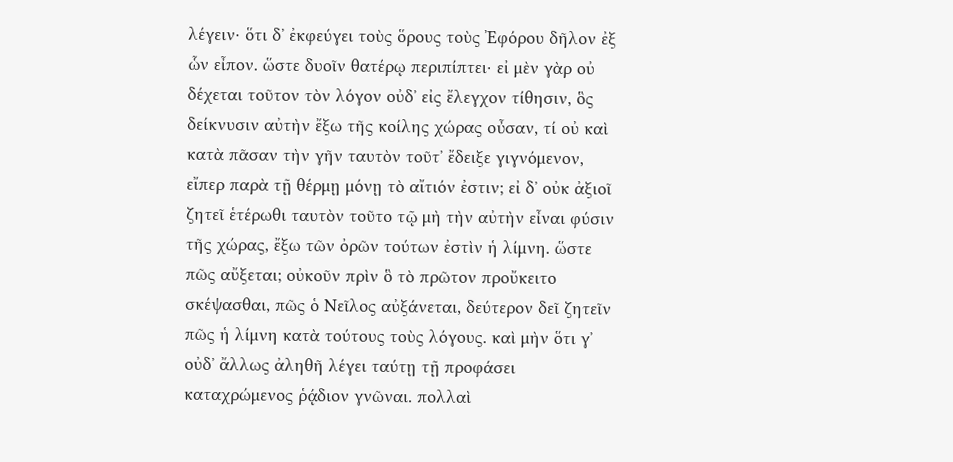λέγειν· ὅτι δʼ ἐκφεύγει τοὺς ὅρους τοὺς Ἐφόρου δῆλον ἐξ ὧν εἶπον. ὥστε δυοῖν θατέρῳ περιπίπτει· εἰ μὲν γὰρ οὐ δέχεται τοῦτον τὸν λόγον οὐδʼ εἰς ἔλεγχον τίθησιν, ὃς δείκνυσιν αὐτὴν ἔξω τῆς κοίλης χώρας οὖσαν, τί οὐ καὶ κατὰ πᾶσαν τὴν γῆν ταυτὸν τοῦτʼ ἔδειξε γιγνόμενον, εἴπερ παρὰ τῇ θέρμῃ μόνῃ τὸ αἴτιόν ἐστιν; εἰ δʼ οὐκ ἀξιοῖ ζητεῖ ἑτέρωθι ταυτὸν τοῦτο τῷ μὴ τὴν αὐτὴν εἶναι φύσιν τῆς χώρας, ἔξω τῶν ὀρῶν τούτων ἐστὶν ἡ λίμνη. ὥστε πῶς αὔξεται; οὐκοῦν πρὶν ὃ τὸ πρῶτον προὔκειτο σκέψασθαι, πῶς ὁ Νεῖλος αὐξάνεται, δεύτερον δεῖ ζητεῖν πῶς ἡ λίμνη κατὰ τούτους τοὺς λόγους. καὶ μὴν ὅτι γʼ οὐδʼ ἄλλως ἀληθῆ λέγει ταύτῃ τῇ προφάσει καταχρώμενος ῥᾴδιον γνῶναι. πολλαὶ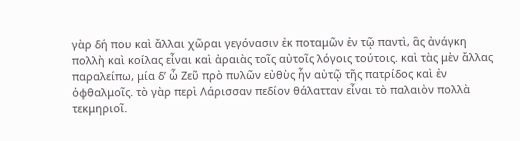γὰρ δή που καὶ ἄλλαι χῶραι γεγόνασιν ἐκ ποταμῶν ἐν τῷ παντὶ, ἃς ἀνάγκη πολλὴ καὶ κοίλας εἶναι καὶ ἀραιὰς τοῖς αὐτοῖς λόγοις τούτοις. καὶ τὰς μὲν ἄλλας παραλείπω, μία δʼ ὦ Ζεῦ πρὸ πυλῶν εὐθὺς ἦν αὐτῷ τῆς πατρίδος καὶ ἐν ὀφθαλμοῖς. τὸ γὰρ περὶ Λάρισσαν πεδίον θάλατταν εἶναι τὸ παλαιὸν πολλὰ τεκμηριοῖ.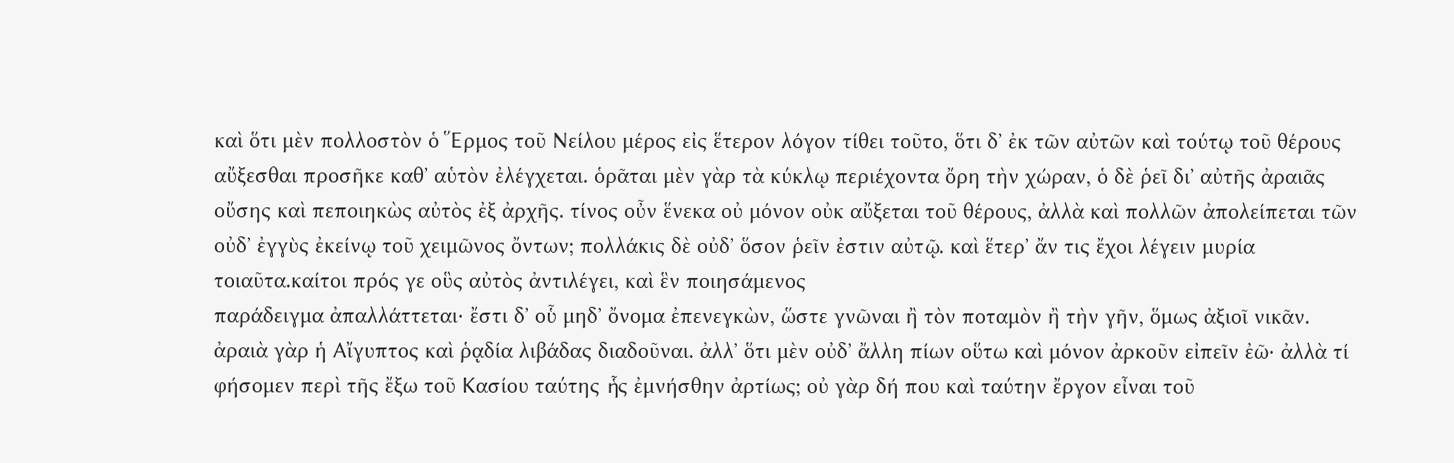καὶ ὅτι μὲν πολλοστὸν ὁ Ἕρμος τοῦ Νείλου μέρος εἰς ἕτερον λόγον τίθει τοῦτο, ὅτι δʼ ἐκ τῶν αὐτῶν καὶ τούτῳ τοῦ θέρους αὔξεσθαι προσῆκε καθʼ αὑτὸν ἐλέγχεται. ὁρᾶται μὲν γὰρ τὰ κύκλῳ περιέχοντα ὄρη τὴν χώραν, ὁ δὲ ῥεῖ διʼ αὐτῆς ἀραιᾶς οὔσης καὶ πεποιηκὼς αὐτὸς ἐξ ἀρχῆς. τίνος οὖν ἕνεκα οὐ μόνον οὐκ αὔξεται τοῦ θέρους, ἀλλὰ καὶ πολλῶν ἀπολείπεται τῶν οὐδʼ ἐγγὺς ἐκείνῳ τοῦ χειμῶνος ὄντων; πολλάκις δὲ οὐδʼ ὅσον ῥεῖν ἐστιν αὐτῷ. καὶ ἕτερʼ ἄν τις ἔχοι λέγειν μυρία τοιαῦτα.καίτοι πρός γε οὓς αὐτὸς ἀντιλέγει, καὶ ἓν ποιησάμενος
παράδειγμα ἀπαλλάττεται· ἔστι δʼ οὗ μηδʼ ὄνομα ἐπενεγκὼν, ὥστε γνῶναι ἢ τὸν ποταμὸν ἢ τὴν γῆν, ὅμως ἀξιοῖ νικᾶν. ἀραιὰ γὰρ ἡ Αἴγυπτος καὶ ῥᾳδία λιβάδας διαδοῦναι. ἀλλʼ ὅτι μὲν οὐδʼ ἄλλη πίων οὕτω καὶ μόνον ἀρκοῦν εἰπεῖν ἐῶ· ἀλλὰ τί φήσομεν περὶ τῆς ἔξω τοῦ Κασίου ταύτης ἧς ἐμνήσθην ἀρτίως; οὐ γὰρ δή που καὶ ταύτην ἔργον εἶναι τοῦ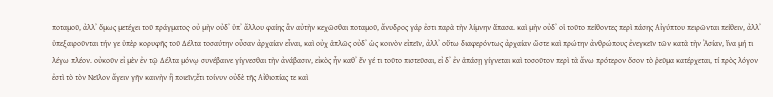ποταμοῦ, ἀλλʼ ὅμως μετέχει τοῦ πράγματος· οὐ μὴν οὐδʼ ὑπʼ ἄλλου φαίης ἂν αὐτὴν κεχῶσθαι ποταμοῦ, ἄνυδρος γάρ ἐστι παρὰ τὴν λίμνην ἅπασα. καὶ μὴν οὐδʼ οἱ τοῦτο πείθοντες περὶ πάσης Αἰγύπτου πειρῶνται πείθειν, ἀλλʼ ὑπεξαιροῦνται τήν γε ὑπὲρ κορυφῆς τοῦ Δέλτα τοσαύτην οὖσαν ἀρχαίαν εἶναι, καὶ οὐχ ἁπλῶς οὐδʼ ὡς κοινὸν εἰπεῖν, ἀλλʼ οὕτω διαφερόντως ἀρχαίαν ὥστε καὶ πρώτην ἀνθρώπους ἐνεγκεῖν τῶν κατὰ τὴν Ἀσίαν, ἵνα μή τι λέγω πλέον. οὐκοῦν εἰ μὲν ἐν τῷ Δέλτα μόνῳ συνέβαινε γίγνεσθαι τὴν ἀνάβασιν, εἰκὸς ἦν καθʼ ἕν γέ τι τοῦτο πιστεῦσαι, εἰ δʼ ἐν ἁπάσῃ γίγνεται καὶ τοσοῦτον περὶ τὰ ἄνω πρότερον ὅσον τὸ ῥεῦμα κατέρχεται, τί πρὸς λόγον ἐστὶ τὸ τὸν Νεῖλον ἄγειν γῆν καινὴν ἢ ποιεῖν;ἔτι τοίνυν οὐδὲ τῆς Αἰθιοπίας τε καὶ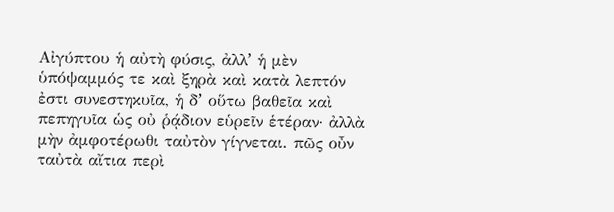Αἰγύπτου ἡ αὐτὴ φύσις, ἀλλʼ ἡ μὲν ὑπόψαμμός τε καὶ ξηρὰ καὶ κατὰ λεπτόν ἐστι συνεστηκυῖα, ἡ δʼ οὕτω βαθεῖα καὶ πεπηγυῖα ὡς οὐ ῥᾴδιον εὑρεῖν ἑτέραν· ἀλλὰ μὴν ἀμφοτέρωθι ταὐτὸν γίγνεται. πῶς οὖν ταὐτὰ αἴτια περὶ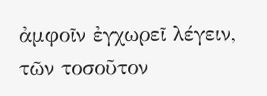ἀμφοῖν ἐγχωρεῖ λέγειν, τῶν τοσοῦτον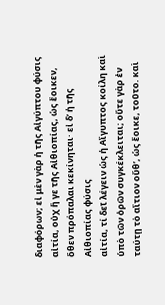διαφόρων; εἰ μὲν γὰρ ἡ τῆς Αἰγύπτου φύσις αἰτία, οὐχ ἥ γε τῆς Αἰθιοπίας, ὡς ἔοικεν, ὅθεν πρόπαλαι κεκίνηται· εἰ δʼ ἡ τῆς Αἰθιοπίας φύσις
αἰτία, τί δεῖ λέγειν ὡς ἡ Αἴγυπτος κοίλη καὶ ὑπὸ τῶν ὀρῶν συγκέκλειται; οὔτε γὰρ ἐν ταύτῃ τὸ αἴτιον οὔθʼ, ὡς ἔοικε, τοῦτο. καὶ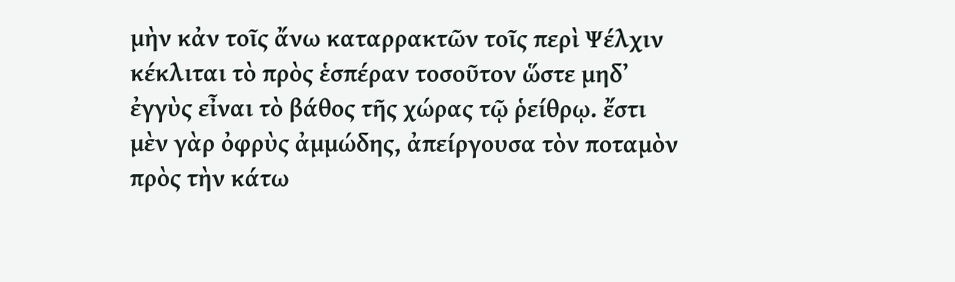μὴν κἀν τοῖς ἄνω καταρρακτῶν τοῖς περὶ Ψέλχιν κέκλιται τὸ πρὸς ἑσπέραν τοσοῦτον ὥστε μηδʼ ἐγγὺς εἶναι τὸ βάθος τῆς χώρας τῷ ῥείθρῳ. ἔστι μὲν γὰρ ὀφρὺς ἀμμώδης, ἀπείργουσα τὸν ποταμὸν πρὸς τὴν κάτω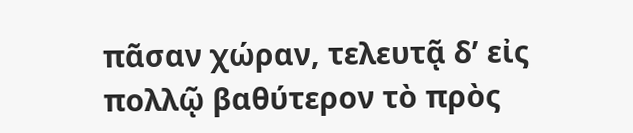πᾶσαν χώραν, τελευτᾷ δʼ εἰς πολλῷ βαθύτερον τὸ πρὸς